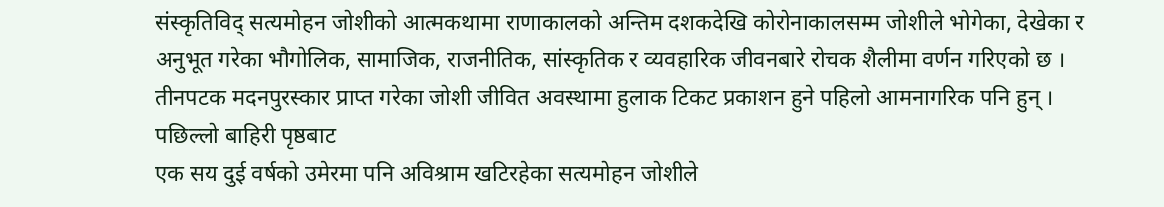संस्कृतिविद् सत्यमोहन जोशीको आत्मकथामा राणाकालको अन्तिम दशकदेखि कोरोनाकालसम्म जोशीले भोगेका, देखेका र अनुभूत गरेका भौगोलिक, सामाजिक, राजनीतिक, सांस्कृतिक र व्यवहारिक जीवनबारे रोचक शैलीमा वर्णन गरिएको छ । तीनपटक मदनपुरस्कार प्राप्त गरेका जोशी जीवित अवस्थामा हुलाक टिकट प्रकाशन हुने पहिलो आमनागरिक पनि हुन् ।
पछिल्लो बाहिरी पृष्ठबाट
एक सय दुई वर्षको उमेरमा पनि अविश्राम खटिरहेका सत्यमोहन जोशीले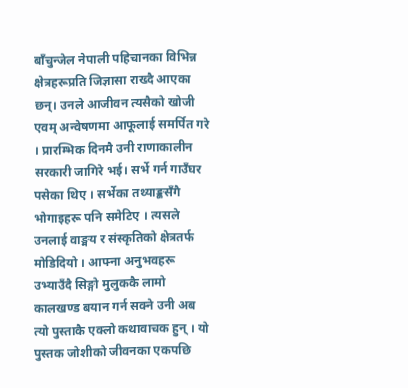बाँचुन्जेल नेपाली पहिचानका विभिन्न क्षेत्रहरूप्रति जिज्ञासा राख्दै आएका छन्। उनले आजीवन त्यसैको खोजी एवम् अन्वेषणमा आफूलाई समर्पित गरे । प्रारम्भिक दिनमै उनी राणाकालीन सरकारी जागिरे भई। सर्भे गर्न गाउँघर पसेका थिए । सर्भेका तथ्याङ्कसँगै भोगाइहरू पनि समेटिए । त्यसले उनलाई वाङ्मय र संस्कृतिको क्षेत्रतर्फ मोडिदियो । आफ्ना अनुभवहरू उभ्याउँदै सिङ्गो मुलुककै लामो कालखण्ड बयान गर्न सक्ने उनी अब त्यो पुस्ताकै एक्लो कथावाचक हुन् । यो पुस्तक जोशीको जीवनका एकपछि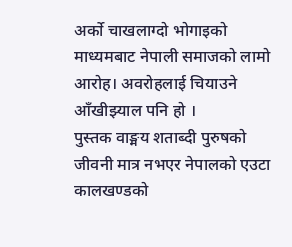अर्को चाखलाग्दो भोगाइको माध्यमबाट नेपाली समाजको लामो आरोह। अवरोहलाई चियाउने आँखीझ्याल पनि हो ।
पुस्तक वाङ्मय शताब्दी पुरुषको जीवनी मात्र नभएर नेपालको एउटा कालखण्डको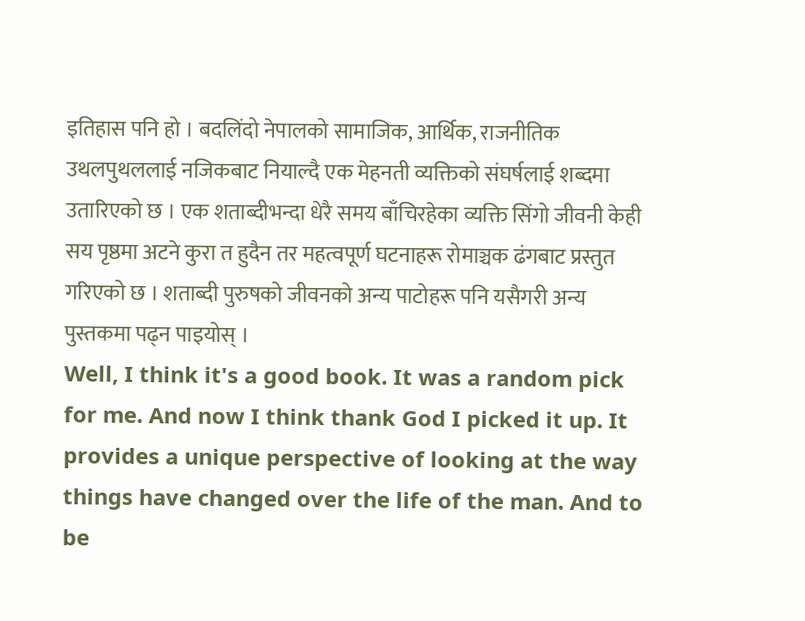इतिहास पनि हो । बदलिंदो नेपालको सामाजिक, आर्थिक, राजनीतिक उथलपुथललाई नजिकबाट नियाल्दै एक मेहनती व्यक्तिको संघर्षलाई शब्दमा उतारिएको छ । एक शताब्दीभन्दा धेरै समय बाँचिरहेका व्यक्ति सिंगो जीवनी केही सय पृष्ठमा अटने कुरा त हुदैन तर महत्वपूर्ण घटनाहरू रोमाञ्चक ढंगबाट प्रस्तुत गरिएको छ । शताब्दी पुरुषको जीवनको अन्य पाटोहरू पनि यसैगरी अन्य पुस्तकमा पढ्न पाइयोस् ।
Well, I think it's a good book. It was a random pick for me. And now I think thank God I picked it up. It provides a unique perspective of looking at the way things have changed over the life of the man. And to be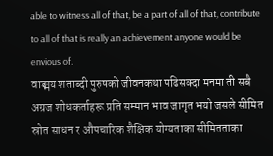able to witness all of that, be a part of all of that, contribute to all of that is really an achievement anyone would be envious of.
वाङ्मय शताब्दी पुरुषको जीवनकथा पढिसक्दा मनमा ती सबै अग्रज शोधकर्ताहरू प्रति सम्मान भाव जागृत भयो जसले सीमित स्रोत साधन र औपचारिक शैक्षिक योग्यताका सीमितताका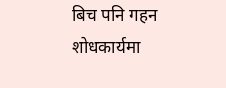बिच पनि गहन शोधकार्यमा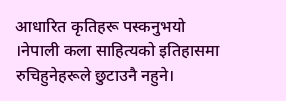आधारित कृतिहरू पस्कनुभयो ।नेपाली कला साहित्यको इतिहासमा रुचिहुनेहरूले छुटाउनै नहुने।